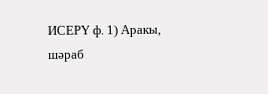ИСЕРҮ ф. 1) Аракы, шәраб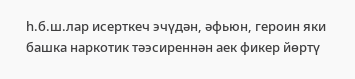һ.б.ш.лар исерткеч эчүдән, әфьюн, героин яки башка наркотик тәэсиреннән аек фикер йөртү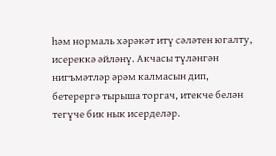һәм нормаль хәрәкәт итү сәләтен югалту, исереккә әйләнү. Акчасы түләнгән нигъмәтләр әрәм калмасын дип, бетерергә тырыша торгач, итекче белән тегүче бик нык исерделәр.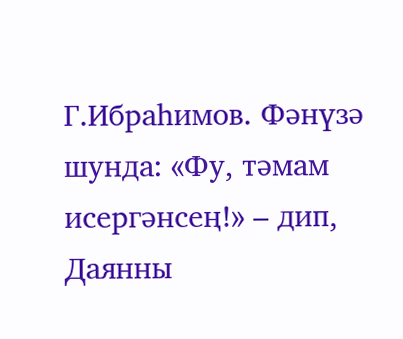Г.Ибраһимов. Фәнүзә шунда: «Фу, тәмам исергәнсең!» – дип, Даянны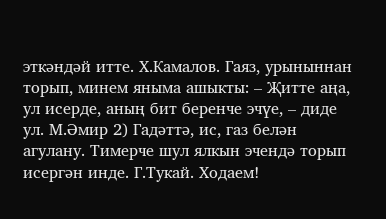эткәндәй итте. Х.Камалов. Гаяз, урыныннан торып, минем яныма ашыкты: – Җитте аңа, ул исерде, аның бит беренче эчүе, – диде ул. М.Әмир 2) Гадәттә, ис, газ белән агулану. Тимерче шул ялкын эчендә торып исергән инде. Г.Тукай. Ходаем!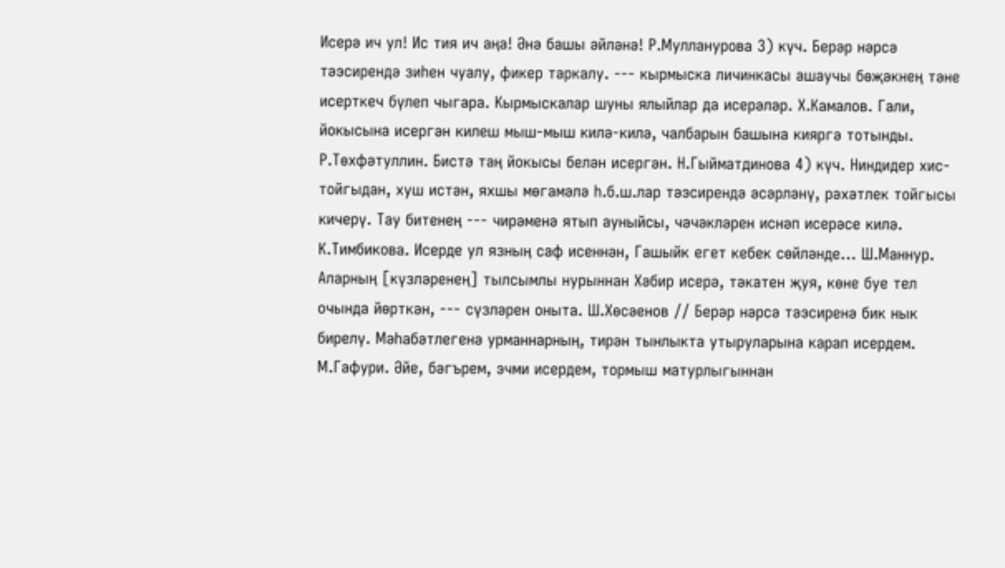Исерә ич ул! Ис тия ич аңа! Әнә башы әйләнә! Р.Мулланурова 3) күч. Берәр нәрсә тәэсирендә зиһен чуалу, фикер таркалу. --- кырмыска личинкасы ашаучы бөҗәкнең тәне исерткеч бүлеп чыгара. Кырмыскалар шуны ялыйлар да исерәләр. Х.Камалов. Гали, йокысына исергән килеш мыш-мыш килә-килә, чалбарын башына кияргә тотынды. Р.Төхфәтуллин. Бистә таң йокысы белән исергән. Н.Гыйматдинова 4) күч. Ниндидер хис-тойгыдан, хуш истән, яхшы мөгамәлә һ.б.ш.лар тәэсирендә әсәрләнү, рәхәтлек тойгысы кичерү. Тау битенең --- чирәменә ятып ауныйсы, чәчәкләрен иснәп исерәсе килә. К.Тимбикова. Исерде ул язның саф исеннән, Гашыйк егет кебек сөйләнде… Ш.Маннур. Аларның [күзләренең] тылсымлы нурыннан Хәбир исерә, тәкатен җуя, көне буе тел очында йөрткән, --- сүзләрен оныта. Ш.Хөсәенов // Берәр нәрсә тәэсиренә бик нык бирелү. Мәһабәтлегенә урманнарның, тирән тынлыкта утыруларына карап исердем. М.Гафури. Әйе, бәгърем, эчми исердем, тормыш матурлыгыннан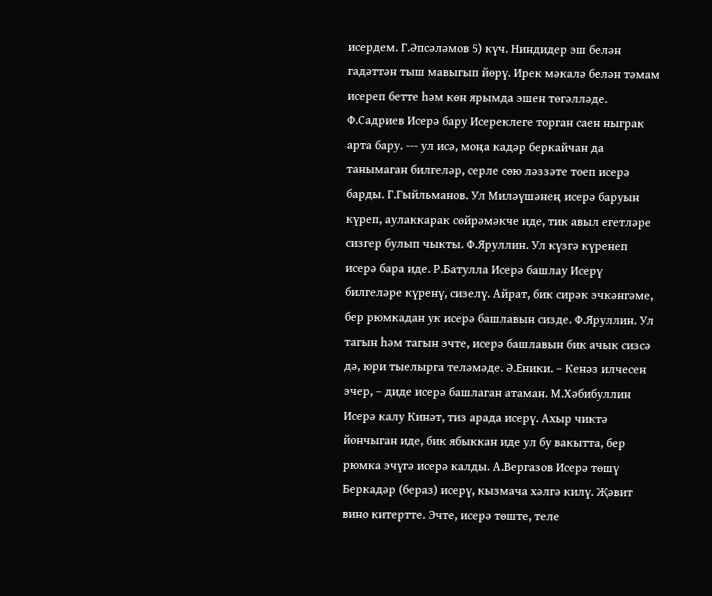исердем. Г.Әпсәләмов 5) күч. Ниндидер эш белән гадәттән тыш мавыгып йөрү. Ирек мәкалә белән тәмам исереп бетте һәм көн ярымда эшен төгәлләде. Ф.Садриев Исерә бару Исереклеге торган саен ныграк арта бару. --- ул исә, моңа кадәр беркайчан да танымаган билгеләр, серле сөю ләззәте тоеп исерә барды. Г.Гыйльманов. Ул Миләүшәнең исерә баруын күреп, аулаккарак сөйрәмәкче иде, тик авыл егетләре сизгер булып чыкты. Ф.Яруллин. Ул күзгә күренеп исерә бара иде. Р.Батулла Исерә башлау Исерү билгеләре күренү, сизелү. Айрат, бик сирәк эчкәнгәме, бер рюмкадан ук исерә башлавын сизде. Ф.Яруллин. Ул тагын һәм тагын эчте, исерә башлавын бик ачык сизсә дә, юри тыелырга теләмәде. Ә.Еники. – Кенәз илчесен эчер, – диде исерә башлаган атаман. М.Хәбибуллин Исерә калу Кинәт, тиз арада исерү. Ахыр чиктә йончыган иде, бик ябыккан иде ул бу вакытта, бер рюмка эчүгә исерә калды. А.Вергазов Исерә төшү Беркадәр (бераз) исерү, кызмача хәлгә килү. Җәвит вино китертте. Эчте, исерә төште, теле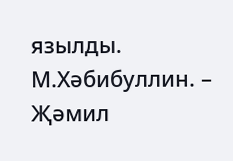язылды. М.Хәбибуллин. – Җәмил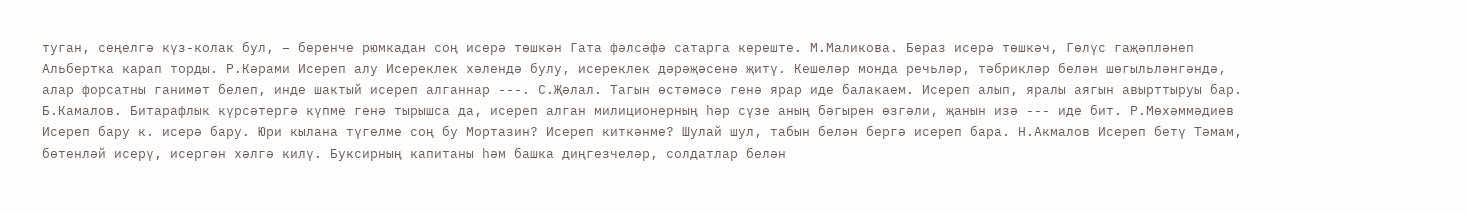туган, сеңелгә күз-колак бул, – беренче рюмкадан соң исерә төшкән Гата фәлсәфә сатарга кереште. М.Маликова. Бераз исерә төшкәч, Гөлүс гаҗәпләнеп Альбертка карап торды. Р.Кәрами Исереп алу Исереклек хәлендә булу, исереклек дәрәҗәсенә җитү. Кешеләр монда речьләр, тәбрикләр белән шөгыльләнгәндә, алар форсатны ганимәт белеп, инде шактый исереп алганнар ---. С.Җәлал. Тагын өстәмәсә генә ярар иде балакаем. Исереп алып, яралы аягын авырттыруы бар. Б.Камалов. Битарафлык күрсәтергә күпме генә тырышса да, исереп алган милиционерның һәр сүзе аның бәгырен өзгәли, җанын изә --- иде бит. Р.Мөхәммәдиев Исереп бару к. исерә бару. Юри кылана түгелме соң бу Мортазин? Исереп киткәнме? Шулай шул, табын белән бергә исереп бара. Н.Акмалов Исереп бетү Тәмам, бөтенләй исерү, исергән хәлгә килү. Буксирның капитаны һәм башка диңгезчеләр, солдатлар белән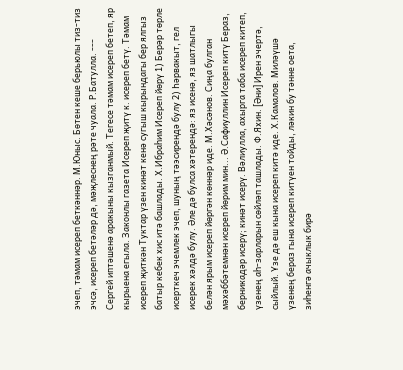эчеп, тәмам исереп беткәннәр. М.Юныс. Бөтен кеше берьюлы тиз-тиз эчсә, исереп бетәләр дә, мәҗлеснең рәте чуала. Р.Батулла. --- Сергей иптәшенә аракыны кызганмый. Тегесе тәмам исереп бетеп, яр кырыена егыла. Законлы газета Исереп җитү к. исереп бетү. Тәмам исереп җиткән Туктар үзен кинәт кенә сугыш кырындагы бер ялгыз батыр кебек хис итә башлады. Х.Ибраһим Исереп йөрү 1) Берәр төрле исерткеч эчемлек эчеп, шуның тәэсирендә булу 2) Һәрвакыт, гел исерек хәлдә булу. Әле дә булса хәтерендә: яз исенә, яз шатлыгы белән ярым исереп йөргән көннәр иде. М.Хәсәнов. Сиңа булган мәхәббәтемнән исереп йөрим мин... Ә.Сафиуллин Исереп китү Бераз, берникадәр исерү; кинәт исерү. Вәлиулла, ахырга таба исереп китеп, үзенең аһ-зарларын сөйләп ташлады. Ф.Яхин. [Әни] Ирен эчертә, сыйлый. Үзе дә еш кына исереп китә иде. Х.Камалов. Миләүшә үзенең бераз гына исереп китүен тойды, ләкин бу тәнне оета, зиһенгә ачыклык бирә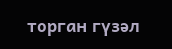торган гүзәл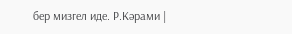бер мизгел иде. Р.Кәрами |